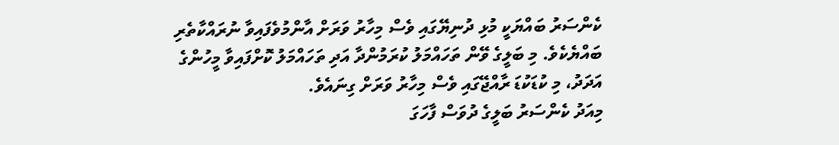ކެންސަރު ބައްޔަކީ މުޅި ދުނިޔޭގައި ވެސް މިހާރު ވަރަށް އާންމުވެފައިވާ ނުރައްކާތެރި ބައްޔެކެވެ. މި ބަލީގެ ވޭން ތަހައްމަލު ކުރަމުންދާ އަދި ތަހައްމަލު ކޮށްފައިވާ މީހުންގެ އަދަދު، މި ކުޑަކުޑަ ރާއްޖޭގައި ވެސް މިހާރު ވަރަށް ގިނައެވެ.
މިއަދު ކެންސަރު ބަލީގެ ދުވަސް ފާހަގަ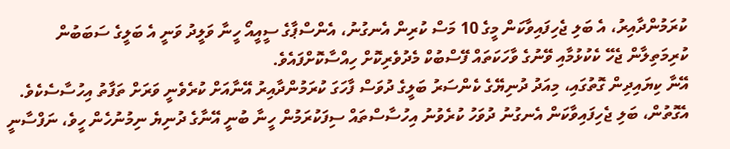ކުރަމުންދާއިރު، އެ ބަލި ޖެހިފައިވާކަން މީގެ 10 މަސް ކުރިން އެނގުނު، އެންސްޕާގެ ސީއީއޯ ހީނާ ވަލީދު ވަނީ އެ ބަލީގެ ސަބަބުން ކުރިމަތިލާން ޖެހޭ ކެކުޅުމާއި ވޭނުގެ ވާހަކަތައް ފޭސްބުކް މެދުވެރިކޮށް ހިއްސާކޮށްފައެވެ.
އޭނާ ކިޔައިދިން ގޮތުގައި، މިއަދު ދުނިޔޭގެ ކެންސަރު ބަލީގެ ދުވަސް ފާހަގަ ކުރަމުންދާއިރު އޭނާއަށް ކުރެވެނީ ވަރަށް ތަފާތު އިހުސާސެކެވެ. އެގޮތުން، ބަލި ޖެހިފައިވާކަން އެނގުނު ދުވަހު ކުރެވުނު އިހުސާސްތައް ސިފަކުރަމުން ހީނާ ބުނީ އޭނާގެ ދުނިޔެ ނިމުނުހެން ހީވެ، ނަފްސާނީ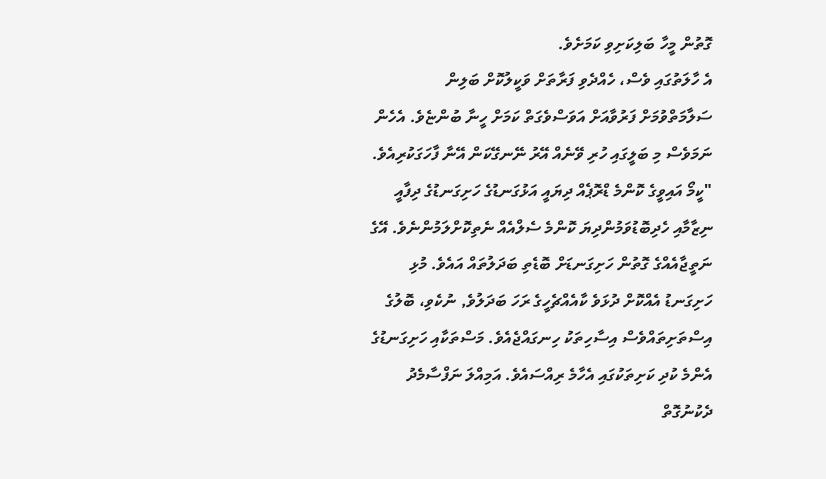ގޮތުން މީހާ ބަލިކަށިވި ކަމަށެވެ.
އެ ހާލަތުގައި ވެސް، ހެއްދެވި ފަރާތަށް ވަކީލުކޮށް ބަލިން ސަލާމަތްވުމަށް ފަރުވާއަށް އަވަސްވެގަތް ކަމަށް ހީނާ ބުންޏެވެ. އެހެން ނަމަވެސް މި ބަލީގައި ހުރި ވޭނެއް އޭރު ނޭނގޭކަން އޭނާ ފާހަގަކުރިއެވެ.
"ކީމޯ އައިވީގެ ކޮންމެ ޑްރޮޕެއް ދިޔައީ އަޅުގަނޑުގެ ހަށިގަނޑުގެ ދިފާއީ ނިޒާމާއި ހެދިބޮޑުވަމުންދިޔަ ކޮންމެ ސެލްއެއް ނެތިކޮށްލަމުންނެވެ. އޭގެ ނަތީޖާއެއްގެ ގޮތުން ހަށިގަނޑަށް ބޮޑެތި ބަދަލުތައް އައެވެ. މުޅި ހަށިގަނޑު އެއްކޮށް ދުޅަވެ ކާއެއްޗެހީގެ ރަހަ ބަދަލުވެ, ނުކެވި، ބޮލުގެ އިސްތަށިތައްވެސް އިސާހިތަކު ހިނގައްޖެއެވެ. މަސްތަކާއި ހަށިގަނޑުގެ އެންމެ ކުދި ކަށިތަކުގައި އެހާމެ ރިއްސައެވެ. އަމިއްލަ ނަފްސާމެދު ދެކުނުގޮތް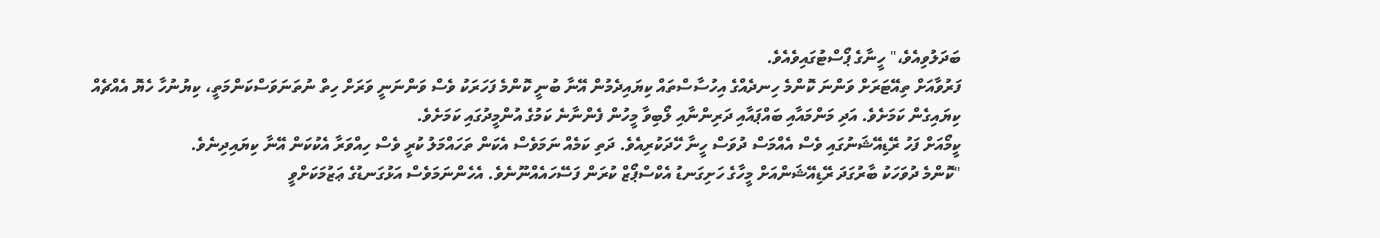ބަދަލުވިއެވެ،" ހީނާގެ ޕޯސްޓުގައިވެއެވެ.
ފަރުވާއަށް ތިއޭޓަރަށް ވަންނަ ކޮންމެ ހިނދެއްގެ އިހުސާސްތައް ކިޔައިދެމުން އޭނާ ބުނީ ކޮންމެ ފަހަރަކު ވެސް ވަންނަނީ ވަރަށް ހިތް ނުތަނަވަސްކަންމަތީ، ކިޔުނުހާ ހެޔޮ އެއްޗެއް ކިޔައިގެން ކަމަށެވެ. އަދި މަންމައާއި ބައްޕައާއި ދަރިންނާއި ލޯބިވާ މީހުން ފެންނާނެ ކަމުގެ އުންމީދުގައި ކަމަށެވެ.
ކީމޯއަށް ފަހު ރޭޑިއޭޝަނުގައި ވެސް އެއްމަސް ދުވަސް ހީނާ ހޭދަކުރިއެވެ. ދަތި ކަމެއް ނަމަވެސް އެކަން ތަހައްމަލު ކުރީ ވެސް ހިއްވަރާ އެކުކަން އޭނާ ކިޔައިދިނެވެ.
"ކޮންމެ ދުވަހަކު ބާރުގަދަ ރޭޑިއޭޝަންއަށް މީހާގެ ހަށިގަނޑު އެކްސްޕޯޒް ކުރަން ފަސޭހައެއްނޫނެވެ. އެހެންނަމަވެސް އަޅުގަނޑުގެ ޢަޒުމަކަށްވީ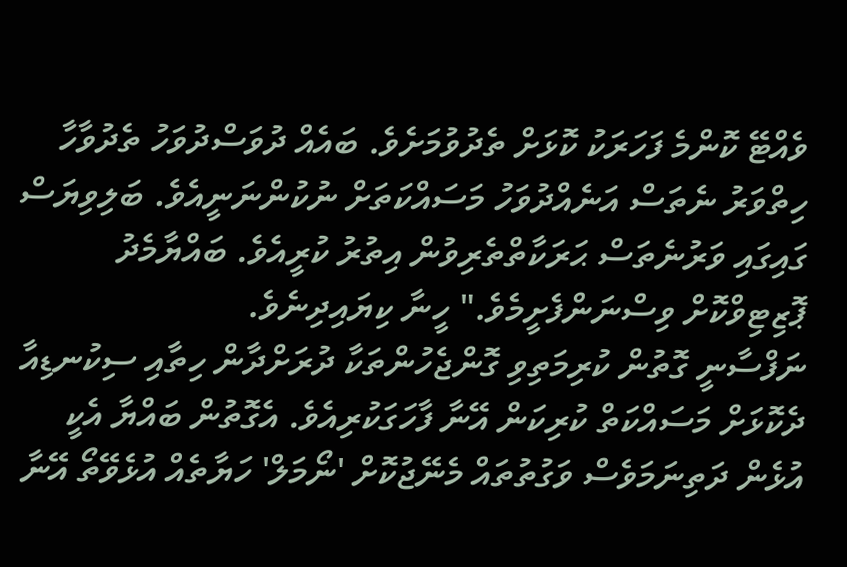ވެއްޓޭ ކޮންމެ ފަހަރަކު ކޮޅަށް ތެދުވުމަށެވެ. ބައެއް ދުވަސްދުވަހު ތެދުވާހާ ހިތްވަރު ނެތަސް އަނެއްދުވަހު މަސައްކަތަށް ނުކުންނަނީއެވެ. ބަލިވިޔަސް ގައިގައި ވަރުނެތަސް ޙަރަކާތްތެރިވުން އިތުރު ކުރީއެވެ. ބައްޔާމެދު ޕޮޒިޓިވްކޮށް ވިސްނަންފެށީމެވެ." ހީނާ ކިޔައިދިނެވެ.
ނަފްސާނީ ގޮތުން ކުރިމަތިވި ގޮންޖެހުންތަކާ ދުރަށްދާން ހިތާއި ސިކުނޑިއާ ދެކޮޅަށް މަސައްކަތް ކުރިކަން އޭނާ ފާހަގަކުރިއެވެ. އެގޮތުން ބައްޔާ އެކީ އުޅެން ދަތިނަމަވެސް ވަގުތުތައް މެނޭޖުކޮށް 'ނޯމަލް' ހަޔާތެއް އުޅެވޭތޯ އޭނާ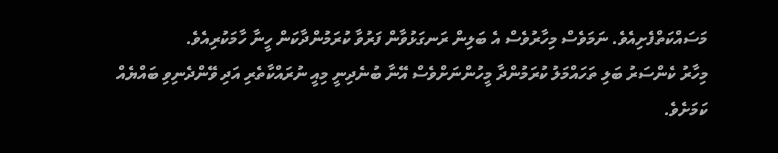މަސައްކަތްފެށިއެވެ. ނަމަވެސް މިހާރުވެސް އެ ބަލިން ރަނގަޅުވާން ފަރުވާ ކުރަމުންދާކަން ހީނާ ހާމަކުރިއެވެ.
މިހާރު ކެންސަރު ބަލި ތަހައްމަލު ކުރަމުންދާ މީހުންނަށްވެސް އޭނާ ބުނެދިނީ މިއީ ނުރައްކާތެރި އަދި ވޭންދެނިވި ބައްޔެއް ކަމަށެވެ.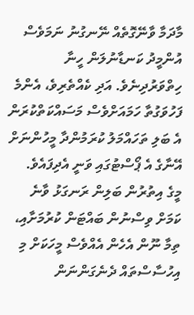މާދަމާ ވާނޭގޮތެއް ނޭނގުނު ނަމަވެސް އުންމީދު ކަނޑާނުލަން ހީނާ ހިތްވަރުދިނެވެ. އަދި ކެއްތެރިވެ، އެންމެ ފަހުވަގުތާ ހަމައަށްވެސް މަސައްކަތްކުރަން އެ ބަލި ތަހައްމަލު ކުރަމުންދާ މީހުންނަށް އޭނާގެ އެ ޕޯސްޓުގައި ވަނީ އެދިފައެވެ.
މީގެ އިތުރުން ބަލިން ރަނގަޅު ވާނެ ކަމަށް ވިސްނުން ބައްޓަން ކުރުމަށާއި، ތިމާ ނޫން އެހެން އެއްވެސް މީހަކަށް މި އިހުސާސްތައް ދެނެގަންނަން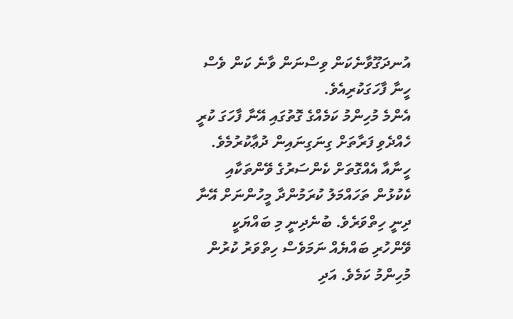އުނދަގޫވާނެކަން ވިސްނަން ވާނެ ކަން ވެސް ހީނާ ފާހަގަކުރިއެވެ.
އެންމެ މުހިންމު ކަމެއްގެ ގޮތުގައި އޭނާ ފާހަގަ ކުރީ ހެއްދެވި ފަރާތަށް ގިނަގިނައިން ދުޢާކުރުމެވެ.
ހީނާއާ އެއްގޮތަށް ކެންސަރުގެ ވޭންތަކާއި ކެކުޅުން ތަހައްމަލު ކުރަމުންދާ މީހުންނަށް އޭނާ ދިނީ ހިތްވަރެވެ. ބުނެދިނީ މި ބައްޔަކީ ވޭންހުރި ބައްޔެއް ނަމަވެސް ހިތްވަރު ކުރުން މުހިންމު ކަމެވެ. އަދި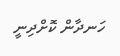ހަނދާން ކޮށްދިނީ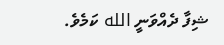ޝިފާ ދެއްވަނީ الله ކަމެވެ.